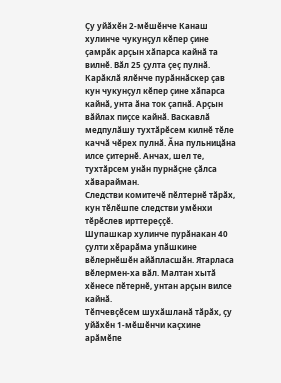Ҫу уйӑхӗн 2-мӗшӗнче Канаш хулинче чукунҫул кӗпер ҫине ҫамрӑк арҫын хӑпарса кайнӑ та вилнӗ. Вӑл 25 ҫулта ҫеҫ пулнӑ.
Карӑклӑ ялӗнче пурӑннӑскер ҫав кун чукунҫул кӗпер ҫине хӑпарса кайнӑ, унта ӑна ток ҫапнӑ. Арҫын вӑйлах пиҫсе кайнӑ. Васкавлӑ медпулӑшу тухтӑрӗсем килнӗ тӗле каччӑ чӗрех пулнӑ. Ӑна пульницӑна илсе ҫитернӗ. Анчах, шел те, тухтӑрсем унӑн пурнӑҫне ҫӑлса хӑварайман.
Следстви комитечӗ пӗлтернӗ тӑрӑх, кун тӗлӗшпе следстви умӗнхи тӗрӗслев ирттереҫҫӗ.
Шупашкар хулинче пурӑнакан 40 ҫулти хӗрарӑма упӑшкине вӗлернӗшӗн айӑпласшӑн. Ятарласа вӗлермен-ха вӑл. Малтан хытӑ хӗнесе пӗтернӗ, унтан арҫын вилсе кайнӑ.
Тӗпчевҫӗсем шухӑшланӑ тӑрӑх, ҫу уйӑхӗн 1-мӗшӗнчи каҫхине арӑмӗпе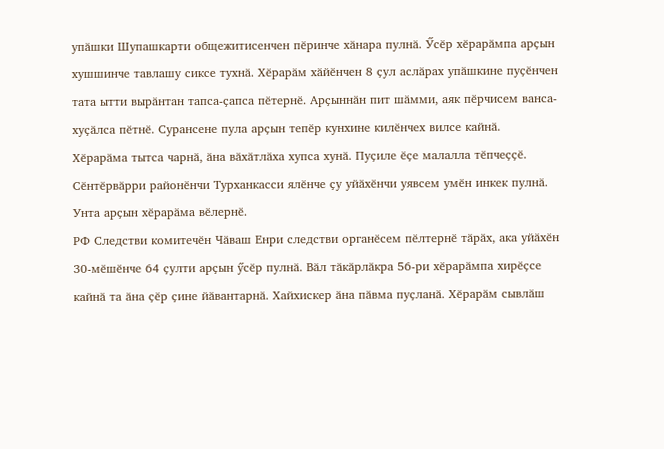упӑшки Шупашкарти общежитисенчен пӗринче хӑнара пулнӑ. Ӳсӗр хӗрарӑмпа арҫын хушшинче тавлашу сиксе тухнӑ. Хӗрарӑм хӑйӗнчен 8 ҫул аслӑрах упӑшкине пуҫӗнчен тата ытти вырӑнтан тапса-ҫапса пӗтернӗ. Арҫыннӑн пит шӑмми, аяк пӗрчисем ванса-хуҫӑлса пӗтнӗ. Сурансене пула арҫын тепӗр кунхине килӗнчех вилсе кайнӑ.
Хӗрарӑма тытса чарнӑ, ӑна вӑхӑтлӑха хупса хунӑ. Пуҫиле ӗҫе малалла тӗпчеҫҫӗ.
Сӗнтӗрвӑрри районӗнчи Турханкасси ялӗнче ҫу уйӑхӗнчи уявсем умӗн инкек пулнӑ. Унта арҫын хӗрарӑма вӗлернӗ.
РФ Следстви комитечӗн Чӑваш Енри следстви органӗсем пӗлтернӗ тӑрӑх, ака уйӑхӗн 30-мӗшӗнче 64 ҫулти арҫын ӳсӗр пулнӑ. Вӑл тӑкӑрлӑкра 56-ри хӗрарӑмпа хирӗҫсе кайнӑ та ӑна ҫӗр ҫине йӑвантарнӑ. Хайхискер ӑна пӑвма пуҫланӑ. Хӗрарӑм сывлӑш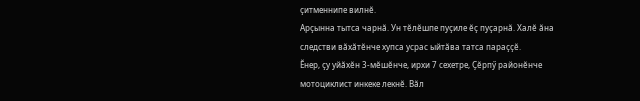ҫитменнипе вилнӗ.
Арҫынна тытса чарнӑ. Ун тӗлӗшпе пуҫиле ӗҫ пуҫарнӑ. Халӗ ӑна следстви вӑхӑтӗнче хупса усрас ыйтӑва татса параҫҫӗ.
Ӗнер, ҫу уйӑхӗн 3-мӗшӗнче, ирхи 7 сехетре, Ҫӗрпӳ районӗнче мотоциклист инкеке лекнӗ. Вӑл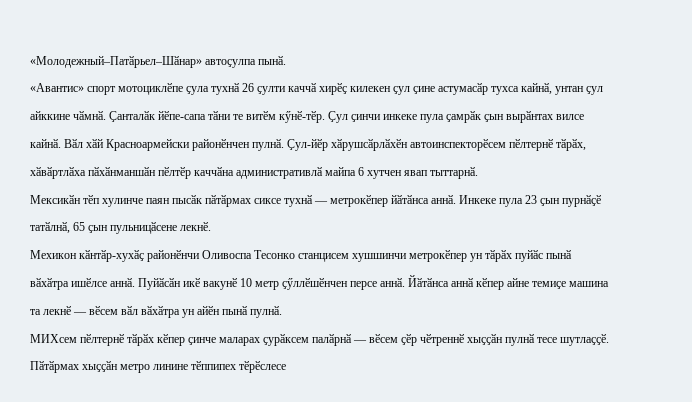«Молодежный–Патӑрьел–Шӑнар» автоҫулпа пынӑ.
«Авантис» спорт мотоциклӗпе ҫула тухнӑ 26 ҫулти каччӑ хирӗҫ килекен ҫул ҫине астумасӑр тухса кайнӑ, унтан ҫул айккине чӑмнӑ. Ҫанталӑк йӗпе-сапа тӑни те витӗм кӳнӗ-тӗр. Ҫул ҫинчи инкеке пула ҫамрӑк ҫын вырӑнтах вилсе кайнӑ. Вӑл хӑй Красноармейски районӗнчен пулнӑ. Ҫул-йӗр хӑрушсӑрлӑхӗн автоинспекторӗсем пӗлтернӗ тӑрӑх, хӑвӑртлӑха пӑхӑнманшӑн пӗлтӗр каччӑна административлӑ майпа 6 хутчен явап тыттарнӑ.
Мексикӑн тӗп хулинче паян пысӑк пӑтӑрмах сиксе тухнӑ — метрокӗпер йӑтӑнса аннӑ. Инкеке пула 23 ҫын пурнӑҫӗ татӑлнӑ, 65 ҫын пульницӑсене лекнӗ.
Мехикон кӑнтӑр-хухӑҫ районӗнчи Оливоспа Тесонко станцисем хушшинчи метрокӗпер ун тӑрӑх пуйӑс пынӑ вӑхӑтра ишӗлсе аннӑ. Пуйӑсӑн икӗ вакунӗ 10 метр ҫӳллӗшӗнчен персе аннӑ. Йӑтӑнса аннӑ кӗпер айне темиҫе машина та лекнӗ — вӗсем вӑл вӑхӑтра ун айӗн пынӑ пулнӑ.
МИХсем пӗлтернӗ тӑрӑх кӗпер ҫинче маларах ҫурӑксем палӑрнӑ — вӗсем ҫӗр чӗтреннӗ хыҫҫӑн пулнӑ тесе шутлаҫҫӗ. Пӑтӑрмах хыҫҫӑн метро линине тӗппипех тӗрӗслесе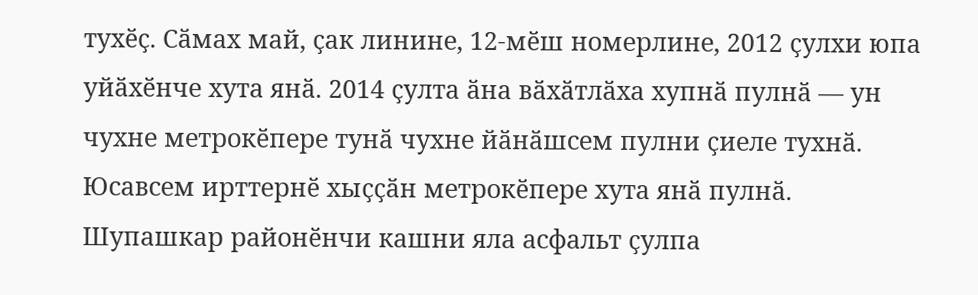тухӗҫ. Сӑмах май, ҫак линине, 12-мӗш номерлине, 2012 ҫулхи юпа уйӑхӗнче хута янӑ. 2014 ҫулта ӑна вӑхӑтлӑха хупнӑ пулнӑ — ун чухне метрокӗпере тунӑ чухне йӑнӑшсем пулни ҫиеле тухнӑ. Юсавсем ирттернӗ хыҫҫӑн метрокӗпере хута янӑ пулнӑ.
Шупашкар районӗнчи кашни яла асфальт ҫулпа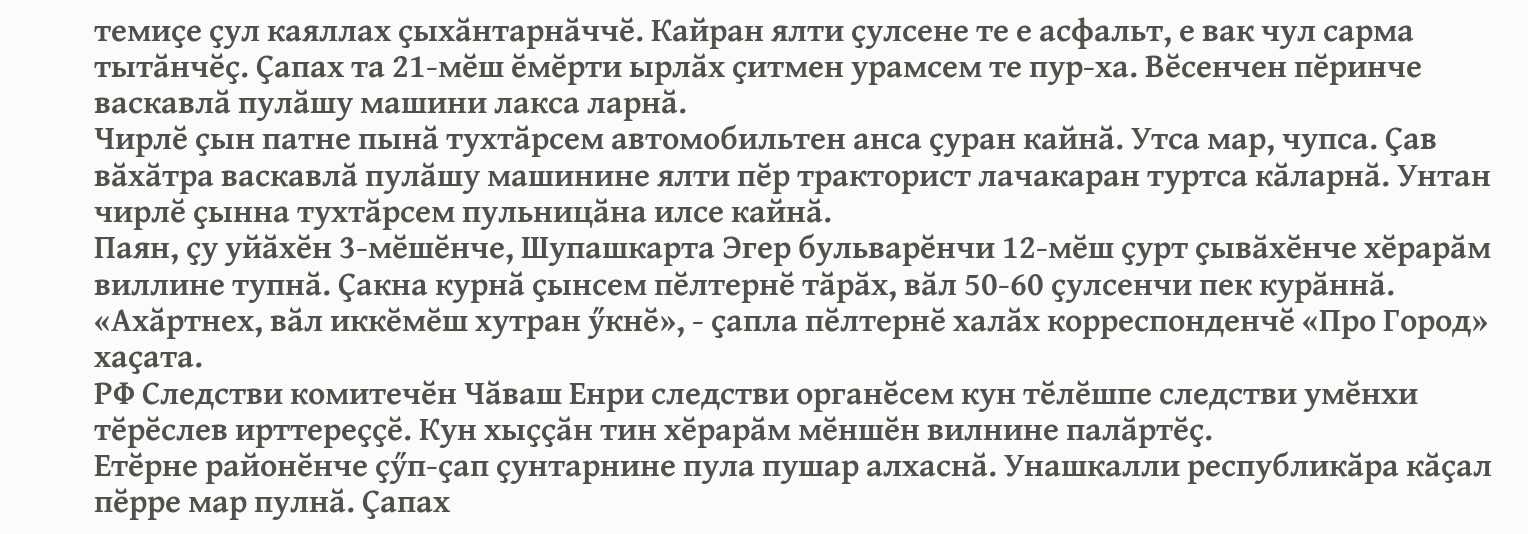темиҫе ҫул каяллах ҫыхӑнтарнӑччӗ. Кайран ялти ҫулсене те е асфальт, е вак чул сарма тытӑнчӗҫ. Ҫапах та 21-мӗш ӗмӗрти ырлӑх ҫитмен урамсем те пур-ха. Вӗсенчен пӗринче васкавлӑ пулӑшу машини лакса ларнӑ.
Чирлӗ ҫын патне пынӑ тухтӑрсем автомобильтен анса ҫуран кайнӑ. Утса мар, чупса. Ҫав вӑхӑтра васкавлӑ пулӑшу машинине ялти пӗр тракторист лачакаран туртса кӑларнӑ. Унтан чирлӗ ҫынна тухтӑрсем пульницӑна илсе кайнӑ.
Паян, ҫу уйӑхӗн 3-мӗшӗнче, Шупашкарта Эгер бульварӗнчи 12-мӗш ҫурт ҫывӑхӗнче хӗрарӑм виллине тупнӑ. Ҫакна курнӑ ҫынсем пӗлтернӗ тӑрӑх, вӑл 50-60 ҫулсенчи пек курӑннӑ.
«Ахӑртнех, вӑл иккӗмӗш хутран ӳкнӗ», - ҫапла пӗлтернӗ халӑх корреспонденчӗ «Про Город» хаҫата.
РФ Следстви комитечӗн Чӑваш Енри следстви органӗсем кун тӗлӗшпе следстви умӗнхи тӗрӗслев ирттереҫҫӗ. Кун хыҫҫӑн тин хӗрарӑм мӗншӗн вилнине палӑртӗҫ.
Етӗрне районӗнче ҫӳп-ҫап ҫунтарнине пула пушар алхаснӑ. Унашкалли республикӑра кӑҫал пӗрре мар пулнӑ. Ҫапах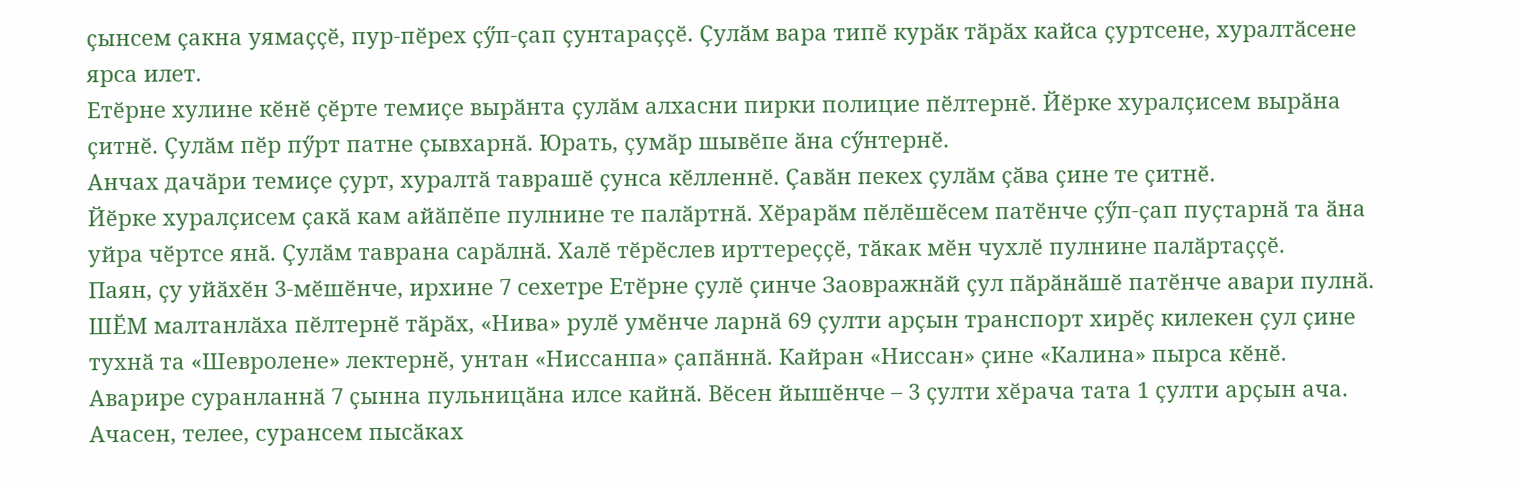ҫынсем ҫакна уямаҫҫӗ, пур-пӗрех ҫӳп-ҫап ҫунтараҫҫӗ. Ҫулӑм вара типӗ курӑк тӑрӑх кайса ҫуртсене, хуралтӑсене ярса илет.
Етӗрне хулине кӗнӗ ҫӗрте темиҫе вырӑнта ҫулӑм алхасни пирки полицие пӗлтернӗ. Йӗрке хуралҫисем вырӑна ҫитнӗ. Ҫулӑм пӗр пӳрт патне ҫывхарнӑ. Юрать, ҫумӑр шывӗпе ӑна сӳнтернӗ.
Анчах дачӑри темиҫе ҫурт, хуралтӑ таврашӗ ҫунса кӗлленнӗ. Ҫавӑн пекех ҫулӑм ҫӑва ҫине те ҫитнӗ.
Йӗрке хуралҫисем ҫакӑ кам айӑпӗпе пулнине те палӑртнӑ. Хӗрарӑм пӗлӗшӗсем патӗнче ҫӳп-ҫап пуҫтарнӑ та ӑна уйра чӗртсе янӑ. Ҫулӑм таврана сарӑлнӑ. Халӗ тӗрӗслев ирттереҫҫӗ, тӑкак мӗн чухлӗ пулнине палӑртаҫҫӗ.
Паян, ҫу уйӑхӗн 3-мӗшӗнче, ирхине 7 сехетре Етӗрне ҫулӗ ҫинче Заовражнӑй ҫул пӑрӑнӑшӗ патӗнче авари пулнӑ. ШӖМ малтанлӑха пӗлтернӗ тӑрӑх, «Нива» рулӗ умӗнче ларнӑ 69 ҫулти арҫын транспорт хирӗҫ килекен ҫул ҫине тухнӑ та «Шевролене» лектернӗ, унтан «Ниссанпа» ҫапӑннӑ. Кайран «Ниссан» ҫине «Калина» пырса кӗнӗ.
Аварире суранланнӑ 7 ҫынна пульницӑна илсе кайнӑ. Вӗсен йышӗнче – 3 ҫулти хӗрача тата 1 ҫулти арҫын ача. Ачасен, телее, сурансем пысӑках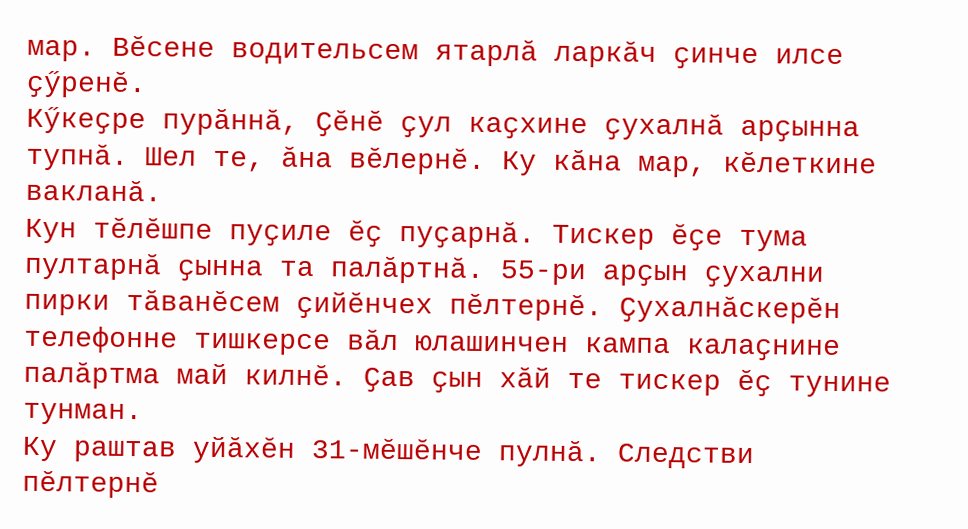мар. Вӗсене водительсем ятарлӑ ларкӑч ҫинче илсе ҫӳренӗ.
Кӳкеҫре пурӑннӑ, Ҫӗнӗ ҫул каҫхине ҫухалнӑ арҫынна тупнӑ. Шел те, ӑна вӗлернӗ. Ку кӑна мар, кӗлеткине вакланӑ.
Кун тӗлӗшпе пуҫиле ӗҫ пуҫарнӑ. Тискер ӗҫе тума пултарнӑ ҫынна та палӑртнӑ. 55-ри арҫын ҫухални пирки тӑванӗсем ҫийӗнчех пӗлтернӗ. Ҫухалнӑскерӗн телефонне тишкерсе вӑл юлашинчен кампа калаҫнине палӑртма май килнӗ. Ҫав ҫын хӑй те тискер ӗҫ тунине тунман.
Ку раштав уйӑхӗн 31-мӗшӗнче пулнӑ. Следстви пӗлтернӗ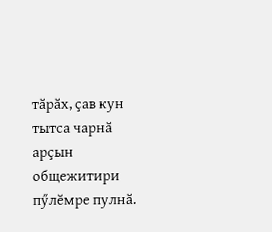тӑрӑх, ҫав кун тытса чарнӑ арҫын общежитири пӳлӗмре пулнӑ.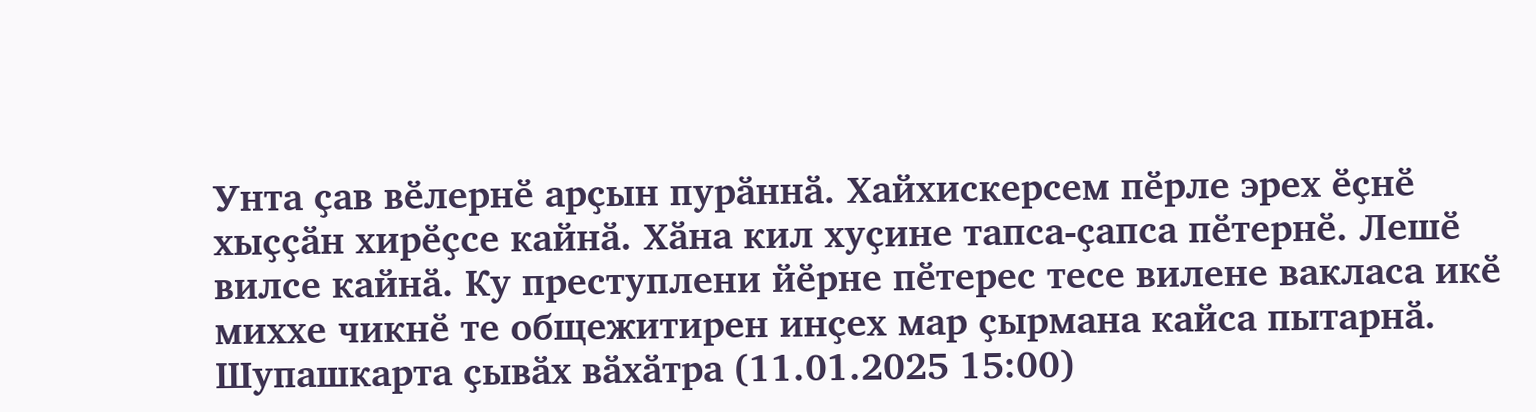Унта ҫав вӗлернӗ арҫын пурӑннӑ. Хайхискерсем пӗрле эрех ӗҫнӗ хыҫҫӑн хирӗҫсе кайнӑ. Хӑна кил хуҫине тапса-ҫапса пӗтернӗ. Лешӗ вилсе кайнӑ. Ку преступлени йӗрне пӗтерес тесе вилене вакласа икӗ миххе чикнӗ те общежитирен инҫех мар ҫырмана кайса пытарнӑ.
Шупашкарта ҫывӑх вӑхӑтра (11.01.2025 15:00)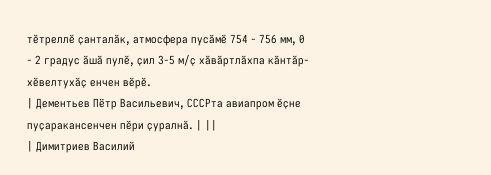тӗтреллӗ ҫанталӑк, атмосфера пусӑмӗ 754 - 756 мм, 0 - 2 градус ӑшӑ пулӗ, ҫил 3-5 м/ҫ хӑвӑртлӑхпа кӑнтӑр-хӗвелтухӑҫ енчен вӗрӗ.
| Дементьев Пётр Васильевич, СССРта авиапром ӗҫне пуҫаракансенчен пӗри ҫуралнӑ. | ||
| Димитриев Василий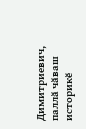Димитриевич, паллӑ чӑваш историкӗ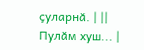ҫуларнӑ. | ||
Пулӑм хуш... |